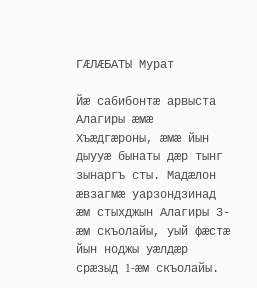ГÆЛÆБАТЫ Мурат

Йæ сабибонтæ арвыста Алагиры æмæ Хъæдгæроны, æмæ йын дыууæ бынаты дæр тынг зынаргъ сты. Мадæлон æвзагмæ уарзондзинад æм стыхджын Алагиры 3-æм скъолайы, уый фæстæ йын ноджы уæлдæр срæзыд 1-æм скъолайы.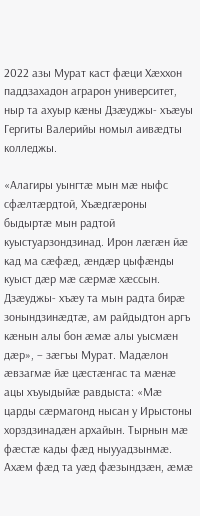2022 азы Мурат каст фæци Хæххон паддзахадон аграрон университет, ныр та ахуыр кæны Дзæуджы- хъæуы Гергиты Валерийы номыл аивæдты колледжы.

«Алагиры уынгтæ мын мæ ныфс сфæлтæрдтой, Хъæдгæроны быдыртæ мын радтой куыстуарзондзинад. Ирон лæгæн йæ кад ма сæфæд, æндæр цыфæнды куыст дæр мæ сæрмæ хæссын. Дзæуджы- хъæу та мын радтa бирæ зонындзинæдтæ, ам райдыдтон аргъ кæнын алы бон æмæ алы уысмæн дæр», – зæгъы Мурат. Мадæлон æвзагмæ йæ цæстæнгас та мæнæ ацы хъуыдыйæ равдыста: «Мæ царды сæрмагонд нысан у Ирыстоны хорздзинадæн архайын. Тырнын мæ фæстæ кады фæд ныууадзынмæ. Ахæм фæд та уæд фæзындзæн, æмæ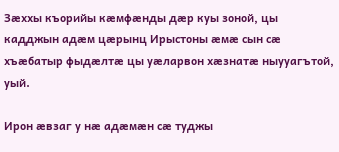Зæххы къорийы кæмфæнды дæр куы зоной, цы кадджын адæм цæрынц Ирыстоны æмæ сын сæ хъæбатыр фыдæлтæ цы уæларвон хæзнатæ ныууагътой, уый.

Ирон æвзаг у нæ адæмæн сæ туджы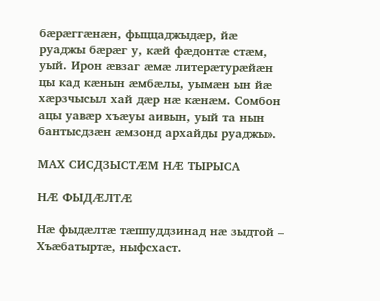бæрæггæнæн, фыццаджыдæр, йæ руаджы бæрæг у, кæй фæдонтæ стæм, уый. Ирон æвзаг æмæ литерæтурæйæн цы кад кæнын æмбæлы, уымæн ын йæ хæрзчысыл хай дæр нæ кæнæм. Сомбон ацы уавæр хъæуы аивын, уый та нын бантысдзæн æмзонд архайды руаджы».

МАХ СИСДЗЫСТӔМ НӔ ТЫРЫСА

НӔ ФЫДӔЛТӔ

Нӕ фыдӕлтӕ тӕппуддзинад нӕ зыдтой –
Хъӕбатыртӕ, ныфсхаст.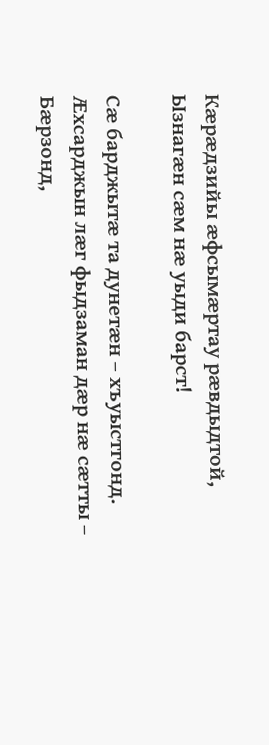Кӕрӕдзийы ӕфсымӕртау рӕвдыдтой,
Ызнагӕн сӕм нӕ уыди барст!

Сӕ барджытӕ та дунетӕн – хъуыстгонд.
Ӕхсарджын лӕг фыдзаман дӕр нӕ сӕтты –
Бӕрзонд,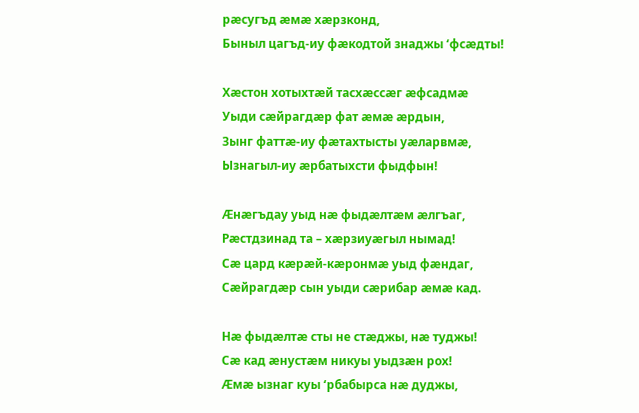рӕсугъд ӕмӕ хӕрзконд,
Быныл цагъд-иу фӕкодтой знаджы ‘фсӕдты!

Хӕстон хотыхтӕй тасхӕссӕг ӕфсадмӕ
Уыди сӕйрагдӕр фат ӕмӕ ӕрдын,
Зынг фаттӕ-иу фӕтахтысты уӕларвмӕ,
Ызнагыл-иу ӕрбатыхсти фыдфын!

Ӕнӕгъдау уыд нӕ фыдӕлтӕм ӕлгъаг,
Рӕстдзинад та – хӕрзиуӕгыл нымад!
Сӕ цард кӕрӕй-кӕронмӕ уыд фӕндаг,
Сӕйрагдӕр сын уыди сӕрибар ӕмӕ кад.

Нӕ фыдӕлтӕ сты не стӕджы, нӕ туджы!
Сӕ кад ӕнустӕм никуы уыдзӕн рох!
Ӕмӕ ызнаг куы ‘рбабырса нӕ дуджы,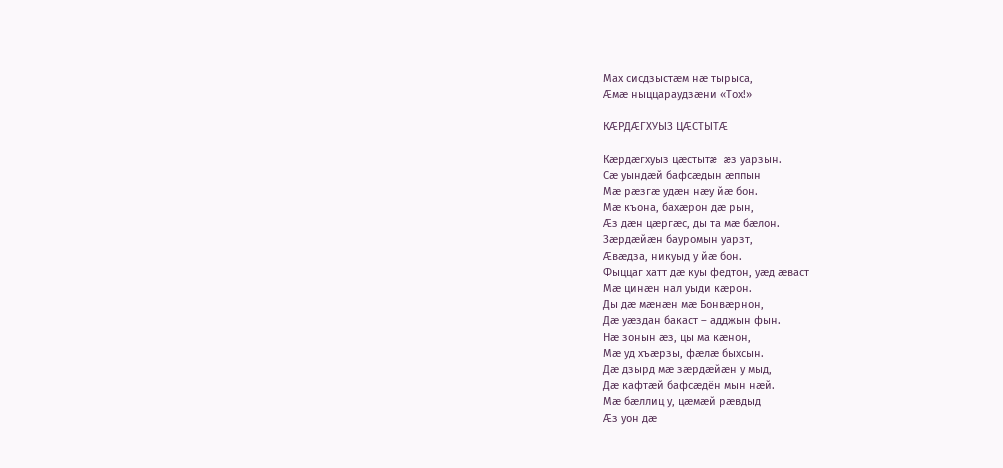Мах сисдзыстӕм нӕ тырыса,
Ӕмӕ ныццараудзӕни «Тох!»

КÆРДÆГХУЫЗ ЦÆСТЫТÆ

Кæрдæгхуыз цæстытæ æз уарзын.
Сæ уындæй бафсæдын æппын
Мæ рæзгæ удæн нæу йæ бон.
Мæ къона, бахæрон дæ рын,
Æз дæн цæргæс, ды та мæ бæлон.
Зæрдæйæн бауромын уарзт,
Æвæдза, никуыд у йæ бон.
Фыццаг хатт дæ куы федтон, уæд æваст
Мæ цинæн нал уыди кæрон.
Ды дæ мæнæн мæ Бонвæрнон,
Дæ уæздан бакаст – адджын фын.
Нæ зонын æз, цы ма кæнон,
Мæ уд хъæрзы, фæлæ быхсын.
Дæ дзырд мæ зæрдæйæн у мыд,
Дæ кафтæй бафсæдён мын нæй.
Мæ бæллиц у, цæмæй рæвдыд
Æз уон дæ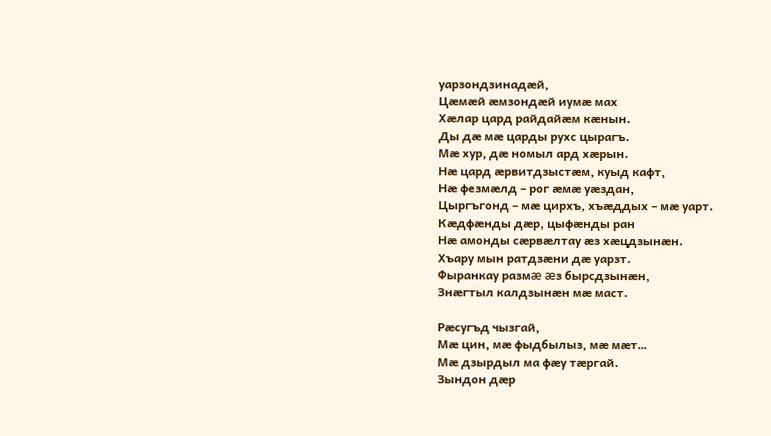уарзондзинадæй,
Цæмæй æмзондæй иумæ мах
Хæлар цард райдайæм кæнын.
Ды дæ мæ царды рухс цырагъ.
Мæ хур, дæ номыл ард хæрын.
Нæ цард æрвитдзыстæм, куыд кафт,
Нæ фезмæлд – рог æмæ уæздан,
Цыргъгонд – мæ цирхъ, хъæддых – мæ уарт.
Кæдфæнды дæр, цыфæнды ран
Нæ амонды сæрвæлтау æз хæцдзынæн.
Хъару мын ратдзæни дæ уарзт.
Фыранкау размæ æз бырсдзынæн,
Знæгтыл калдзынæн мæ маст.

Рæсугъд чызгай,
Мæ цин, мæ фыдбылыз, мæ мæт…
Мæ дзырдыл ма фæу тæргай.
Зындон дæр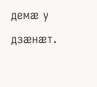демæ у дзæнæт.